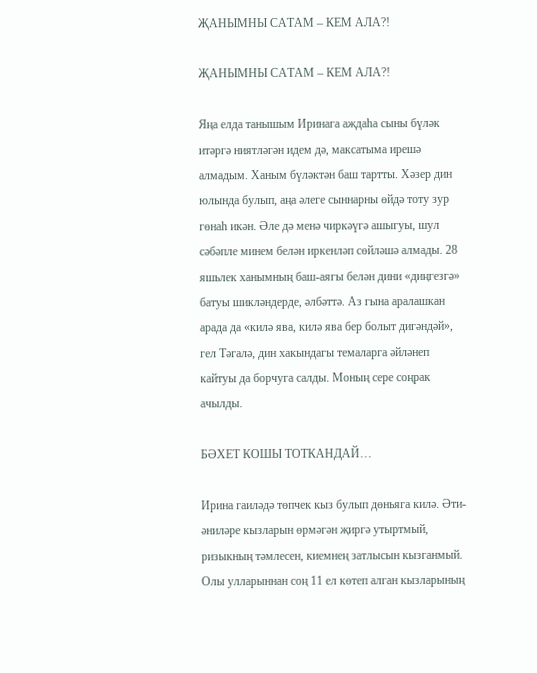ҖАНЫМНЫ САТАМ – КЕМ АЛА?!

ҖАНЫМНЫ САТАМ – КЕМ АЛА?!

Яңа елда танышым Иринага аждаһа сыны бүләк итәргә ниятләгән идем дә, максатыма ирешә алмадым. Ханым бүләктән баш тартты. Хәзер дин юлында булып, аңа әлеге сыннарны өйдә тоту зур гөнаһ икән. Әле дә менә чиркәүгә ашыгуы, шул сәбәпле минем белән иркенләп сөйләшә алмады. 28 яшьлек ханымның баш-аягы белән дини «диңгезгә» батуы шикләндерде, әлбәттә. Аз гына аралашкан арада да «килә ява, килә ява бер болыт дигәндәй», гел Тәгалә, дин хакындагы темаларга әйләнеп кайтуы да борчуга салды. Моның сере соңрак ачылды.

БӘХЕТ КОШЫ ТОТКАНДАЙ…

Ирина гаиләдә төпчек кыз булып дөньяга килә. Әти-әниләре кызларын өрмәгән җиргә утыртмый, ризыкның тәмлесен, киемнең затлысын кызганмый. Олы улларыннан соң 11 ел көтеп алган кызларының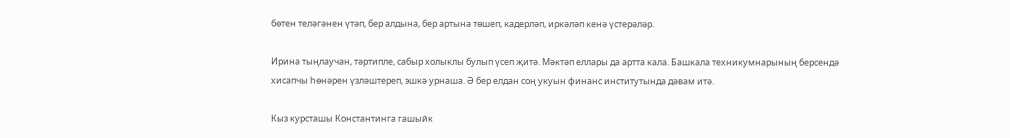бөтен теләгәнен үтәп, бер алдына, бер артына төшеп, кадерләп, иркәләп кенә үстерәләр.

Ирина тыңлаучан, тәртипле, сабыр холыклы булып үсеп җитә. Мәктәп еллары да артта кала. Башкала техникумнарының берсендә хисапчы һөнәрен үзләштереп, эшкә урнаша. Ә бер елдан соң укуын финанс институтында дәвам итә.

Кыз курсташы Константинга гашыйк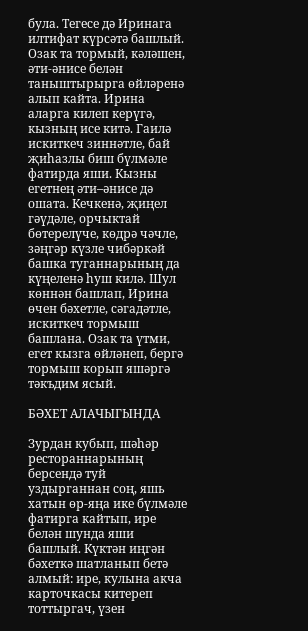була. Тегесе дә Иринага илтифат күрсәтә башлый. Озак та тормый, кәләшен, әти-әнисе белән таныштырырга өйләренә алып кайта. Ирина аларга килеп керүгә, кызның исе китә. Гаилә искиткеч зиннәтле, бай җиһазлы биш бүлмәле фатирда яши. Кызны егетнең әти–әнисе дә ошата. Кечкенә, җиңел гәүдәле, орчыктай бөтерелүче, көдрә чәчле, зәңгәр күзле чибәркәй башка туганнарының да күңеленә һуш килә. Шул көннән башлап, Ирина өчен бәхетле, сәгадәтле, искиткеч тормыш башлана. Озак та үтми, егет кызга өйләнеп, бергә тормыш корып яшәргә тәкъдим ясый.

БӘХЕТ АЛАЧЫГЫНДА

Зурдан кубып, шәһәр рестораннарының берсендә туй уздырганнан соң, яшь хатын өр-яңа ике бүлмәле фатирга кайтып, ире белән шунда яши башлый. Күктән иңгән бәхеткә шатланып бетә алмый: ире, кулына акча карточкасы китереп тоттыргач, үзен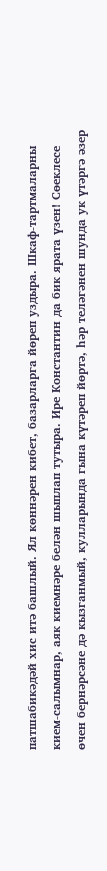патшабикәдәй хис итә башлый. Ял көннәрен кибет, базарларга йөреп уздыра. Шкаф-тартмаларны кием-салымнар, аяк киемнәре белән шыплап тутыра. Ире Константин да бик ярата үзен! Сөеклесе өчен бернәрсәне дә кызганмый, кулларында гына күтәреп йөртә, һәр теләгәнен шунда ук үтәргә әзер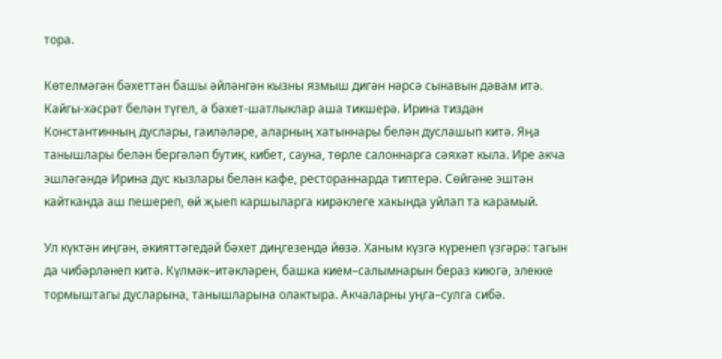тора.

Көтелмәгән бәхеттән башы әйләнгән кызны язмыш дигән нәрсә сынавын дәвам итә. Кайгы-хәсрәт белән түгел, ә бәхет-шатлыклар аша тикшерә. Ирина тиздән Константинның дуслары, гаиләләре, аларның хатыннары белән дуслашып китә. Яңа танышлары белән бергәләп бутик, кибет, сауна, төрле салоннарга сәяхәт кыла. Ире акча эшләгәндә Ирина дус кызлары белән кафе, рестораннарда типтерә. Сөйгәне эштән кайтканда аш пешереп, өй җыеп каршыларга кирәклеге хакында уйлап та карамый.

Ул күктән иңгән, әкияттәгедәй бәхет диңгезендә йөзә. Ханым күзгә күренеп үзгәрә: тагын да чибәрләнеп китә. Күлмәк–итәкләрен, башка кием–салымнарын бераз киюгә, элекке тормыштагы дусларына, танышларына олактыра. Акчаларны уңга–сулга сибә.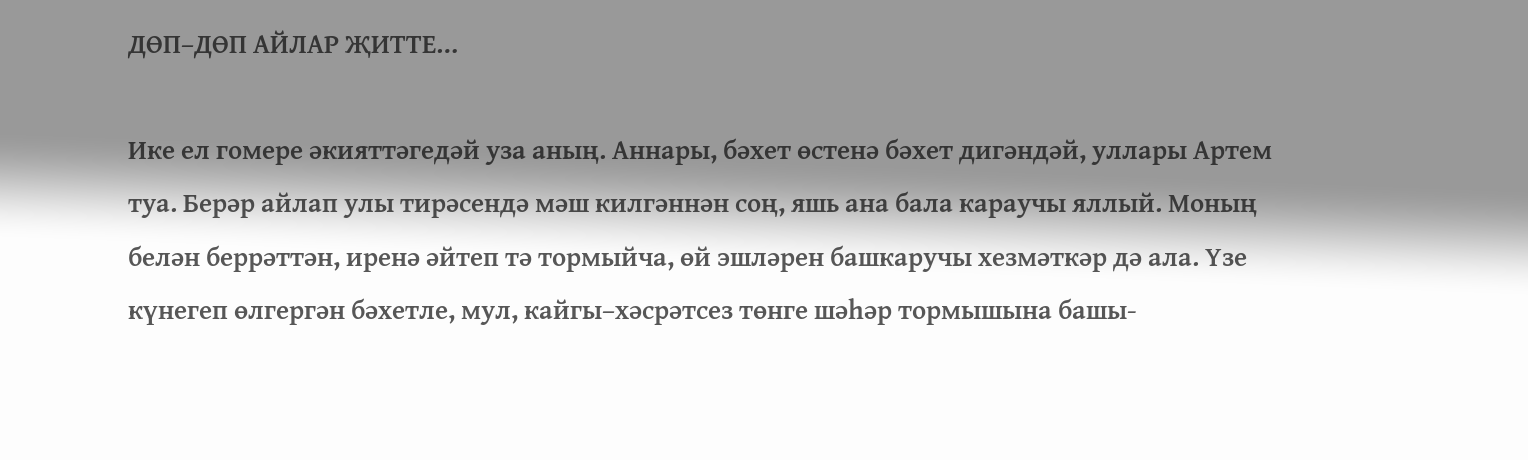ДӨП–ДӨП АЙЛАР ҖИТТЕ…

Ике ел гомере әкияттәгедәй уза аның. Аннары, бәхет өстенә бәхет дигәндәй, уллары Артем туа. Берәр айлап улы тирәсендә мәш килгәннән соң, яшь ана бала караучы яллый. Моның белән беррәттән, иренә әйтеп тә тормыйча, өй эшләрен башкаручы хезмәткәр дә ала. Үзе күнегеп өлгергән бәхетле, мул, кайгы–хәсрәтсез төнге шәһәр тормышына башы-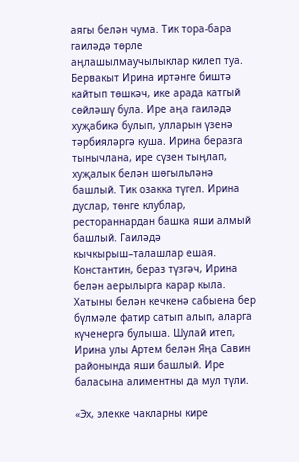аягы белән чума. Тик тора-бара гаиләдә төрле аңлашылмаучылыклар килеп туа. Бервакыт Ирина иртәнге биштә кайтып төшкәч, ике арада катгый сөйләшү була. Ире аңа гаиләдә хуҗабикә булып, улларын үзенә тәрбияләргә куша. Ирина беразга тынычлана, ире сүзен тыңлап, хуҗалык белән шөгыльләнә башлый. Тик озакка түгел. Ирина дуслар, төнге клублар, рестораннардан башка яши алмый башлый. Гаиләдә кычкырыш–талашлар ешая. Константин, бераз түзгәч, Ирина белән аерылырга карар кыла. Хатыны белән кечкенә сабыена бер бүлмәле фатир сатып алып, аларга күченергә булыша. Шулай итеп, Ирина улы Артем белән Яңа Савин районында яши башлый. Ире баласына алиментны да мул түли.

«Эх, элекке чакларны кире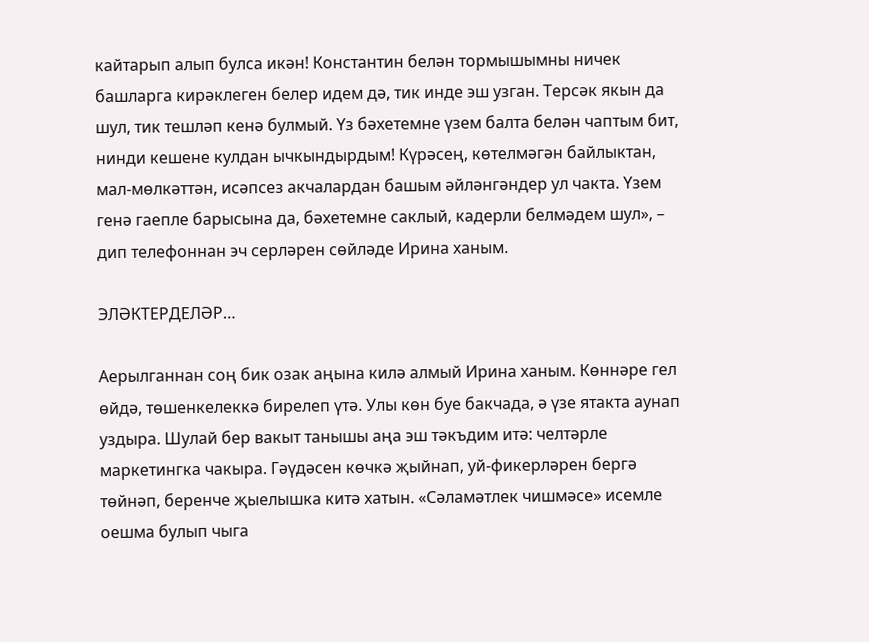кайтарып алып булса икән! Константин белән тормышымны ничек башларга кирәклеген белер идем дә, тик инде эш узган. Терсәк якын да шул, тик тешләп кенә булмый. Үз бәхетемне үзем балта белән чаптым бит, нинди кешене кулдан ычкындырдым! Күрәсең, көтелмәгән байлыктан, мал-мөлкәттән, исәпсез акчалардан башым әйләнгәндер ул чакта. Үзем генә гаепле барысына да, бәхетемне саклый, кадерли белмәдем шул», – дип телефоннан эч серләрен сөйләде Ирина ханым.

ЭЛӘКТЕРДЕЛӘР…

Аерылганнан соң бик озак аңына килә алмый Ирина ханым. Көннәре гел өйдә, төшенкелеккә бирелеп үтә. Улы көн буе бакчада, ә үзе ятакта аунап уздыра. Шулай бер вакыт танышы аңа эш тәкъдим итә: челтәрле маркетингка чакыра. Гәүдәсен көчкә җыйнап, уй-фикерләрен бергә төйнәп, беренче җыелышка китә хатын. «Сәламәтлек чишмәсе» исемле оешма булып чыга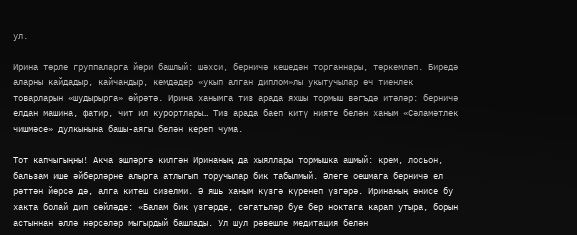ул.

Ирина төрле группаларга йөри башлый: шәхси, берничә кешедән торганнары, төркемләп. Биредә аларны кайдадыр, кайчандыр, кемдәдер «укып алган диплом»лы укытучылар өч тиенлек товарларын «шудырырга» өйрәтә. Ирина ханымга тиз арада яхшы тормыш вәгъдә итәләр: берничә елдан машина, фатир, чит ил курортлары… Тиз арада баеп китү нияте белән ханым «Сәламәтлек чишмәсе» дулкынына башы-аягы белән кереп чума.

Тот капчыгыңны! Акча эшләргә килгән Иринаның да хыяллары тормышка ашмый: крем, лосьон, бальзам ише әйберләрне алырга атлыгып торучылар бик табылмый. Әлеге оешмага берничә ел рәттән йөрсә дә, алга китеш сизелми. Ә яшь ханым күзгә күренеп үзгәрә. Иринаның әнисе бу хакта болай дип сөйләде: «Балам бик үзгәрде, сәгатьләр буе бер ноктага карап утыра, борын астыннан әллә нәрсәләр мыгырдый башлады. Ул шул рәвешле медитация белән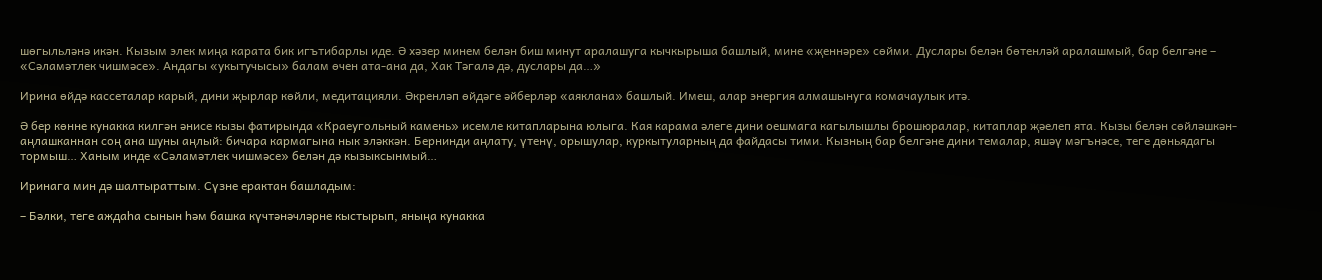шөгыльләнә икән. Кызым элек миңа карата бик игътибарлы иде. Ә хәзер минем белән биш минут аралашуга кычкырыша башлый, мине «җеннәре» сөйми. Дуслары белән бөтенләй аралашмый, бар белгәне – «Сәламәтлек чишмәсе». Андагы «укытучысы» балам өчен ата-ана да, Хак Тәгалә дә, дуслары да…»

Ирина өйдә кассеталар карый, дини җырлар көйли, медитацияли. Әкренләп өйдәге әйберләр «аяклана» башлый. Имеш, алар энергия алмашынуга комачаулык итә.

Ә бер көнне кунакка килгән әнисе кызы фатирында «Краеугольный камень» исемле китапларына юлыга. Кая карама әлеге дини оешмага кагылышлы брошюралар, китаплар җәелеп ята. Кызы белән сөйләшкән-аңлашканнан соң ана шуны аңлый: бичара кармагына нык эләккән. Бернинди аңлату, үтенү, орышулар, куркытуларның да файдасы тими. Кызның бар белгәне дини темалар, яшәү мәгънәсе, теге дөньядагы тормыш… Ханым инде «Сәламәтлек чишмәсе» белән дә кызыксынмый…

Иринага мин дә шалтыраттым. Сүзне ерактан башладым:

– Бәлки, теге аждаһа сынын һәм башка күчтәнәчләрне кыстырып, яныңа кунакка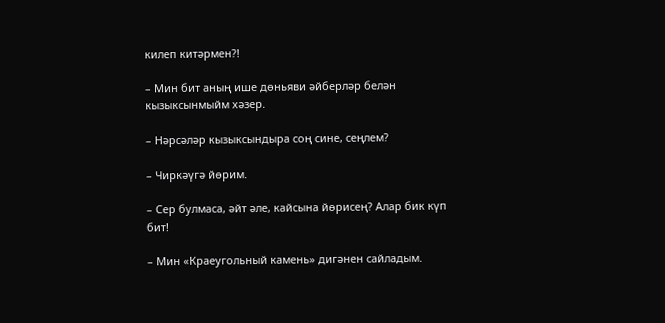килеп китәрмен?!

– Мин бит аның ише дөньяви әйберләр белән кызыксынмыйм хәзер.

– Нәрсәләр кызыксындыра соң сине, сеңлем?

– Чиркәүгә йөрим.

– Сер булмаса, әйт әле, кайсына йөрисең? Алар бик күп бит!

– Мин «Краеугольный камень» дигәнен сайладым.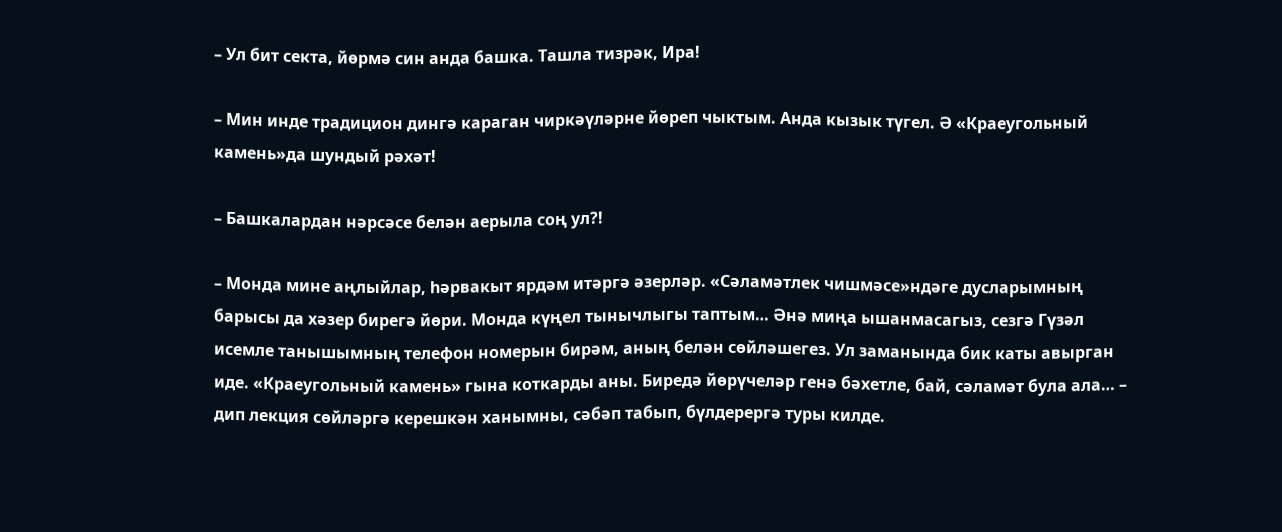– Ул бит секта, йөрмә син анда башка. Ташла тизрәк, Ира!

– Мин инде традицион дингә караган чиркәүләрне йөреп чыктым. Анда кызык түгел. Ә «Краеугольный камень»да шундый рәхәт!

– Башкалардан нәрсәсе белән аерыла соң ул?!

– Монда мине аңлыйлар, һәрвакыт ярдәм итәргә әзерләр. «Сәламәтлек чишмәсе»ндәге дусларымның барысы да хәзер бирегә йөри. Монда күңел тынычлыгы таптым… Әнә миңа ышанмасагыз, сезгә Гүзәл исемле танышымның телефон номерын бирәм, аның белән сөйләшегез. Ул заманында бик каты авырган иде. «Краеугольный камень» гына коткарды аны. Биредә йөрүчеләр генә бәхетле, бай, сәламәт була ала… – дип лекция сөйләргә керешкән ханымны, сәбәп табып, бүлдерергә туры килде.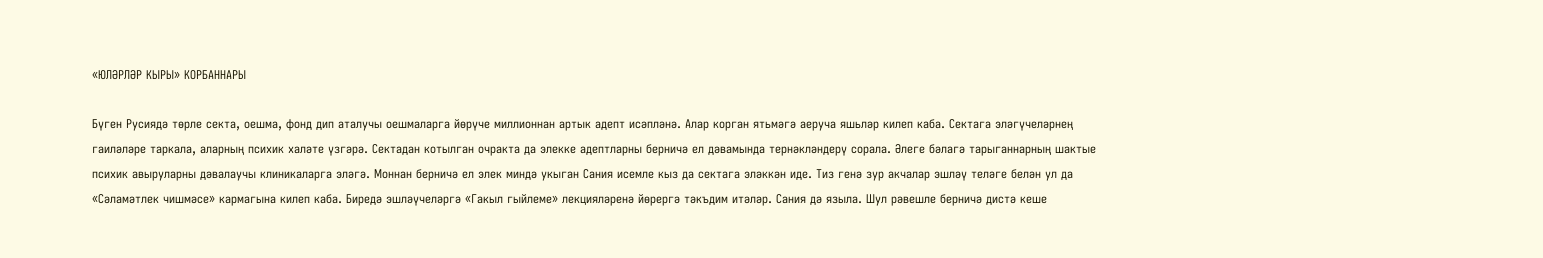«ЮЛӘРЛӘР КЫРЫ» КОРБАННАРЫ

Бүген Русиядә төрле секта, оешма, фонд дип аталучы оешмаларга йөрүче миллионнан артык адепт исәпләнә. Алар корган ятьмәгә аеруча яшьләр килеп каба. Сектага эләгүчеләрнең гаиләләре таркала, аларның психик халәте үзгәрә. Сектадан котылган очракта да элекке адептларны берничә ел дәвамында тернәкләндерү сорала. Әлеге бәлагә тарыганнарның шактые психик авыруларны дәвалаучы клиникаларга эләгә. Моннан берничә ел элек миндә укыган Сания исемле кыз да сектага эләккән иде. Тиз генә зур акчалар эшләү теләге белән ул да «Сәламәтлек чишмәсе» кармагына килеп каба. Биредә эшләүчеләргә «Гакыл гыйлеме» лекцияләренә йөрергә тәкъдим итәләр. Сания дә языла. Шул рәвешле берничә дистә кеше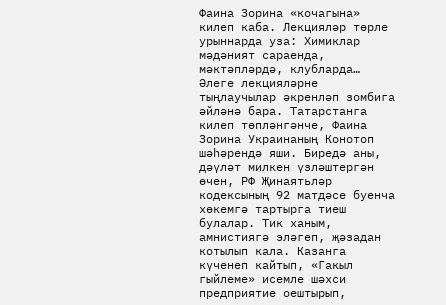Фаина Зорина «кочагына» килеп каба. Лекцияләр төрле урыннарда уза: Химиклар мәдәният сараенда, мәктәпләрдә, клубларда… Әлеге лекцияләрне тыңлаучылар әкренләп зомбига әйләнә бара. Татарстанга килеп төпләнгәнче, Фаина Зорина Украинаның Конотоп шәһәрендә яши. Биредә аны, дәүләт милкен үзләштергән өчен, РФ Җинаятьләр кодексының 92 матдәсе буенча хөкемгә тартырга тиеш булалар. Тик ханым, амнистиягә эләгеп, җәзадан котылып кала. Казанга күченеп кайтып, «Гакыл гыйлеме» исемле шәхси предприятие оештырып,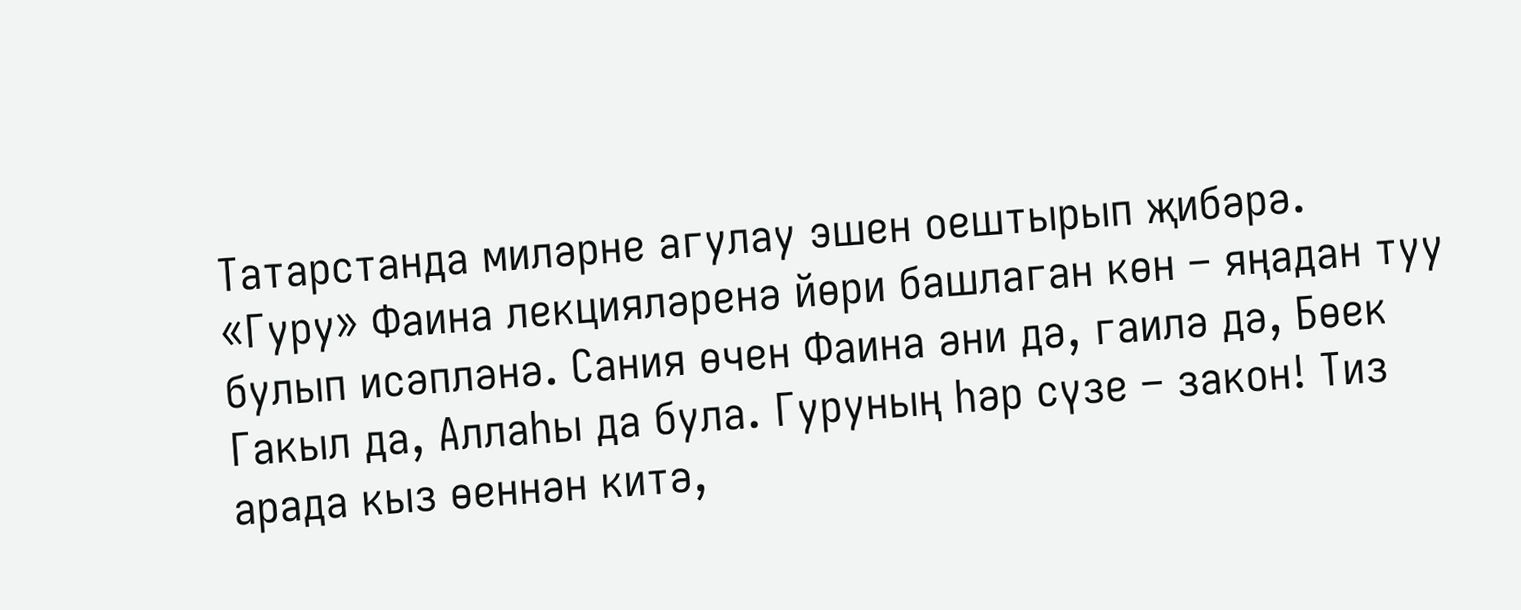Татарстанда миләрне агулау эшен оештырып җибәрә. «Гуру» Фаина лекцияләренә йөри башлаган көн – яңадан туу булып исәпләнә. Сания өчен Фаина әни дә, гаилә дә, Бөек Гакыл да, Аллаһы да була. Гуруның һәр сүзе – закон! Тиз арада кыз өеннән китә,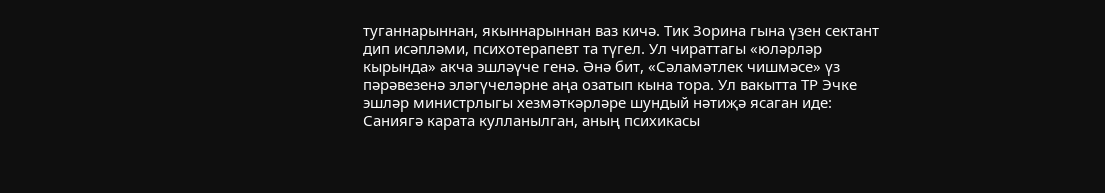туганнарыннан, якыннарыннан ваз кичә. Тик Зорина гына үзен сектант дип исәпләми, психотерапевт та түгел. Ул чираттагы «юләрләр кырында» акча эшләүче генә. Әнә бит, «Сәламәтлек чишмәсе» үз пәрәвезенә эләгүчеләрне аңа озатып кына тора. Ул вакытта ТР Эчке эшләр министрлыгы хезмәткәрләре шундый нәтиҗә ясаган иде: Саниягә карата кулланылган, аның психикасы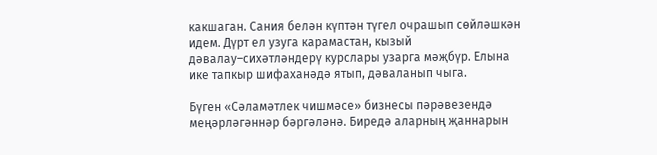какшаган. Сания белән күптән түгел очрашып сөйләшкән идем. Дүрт ел узуга карамастан, кызый дәвалау–сихәтләндерү курслары узарга мәҗбүр. Елына ике тапкыр шифаханәдә ятып, дәваланып чыга.

Бүген «Сәламәтлек чишмәсе» бизнесы пәрәвезендә меңәрләгәннәр бәргәләнә. Биредә аларның җаннарын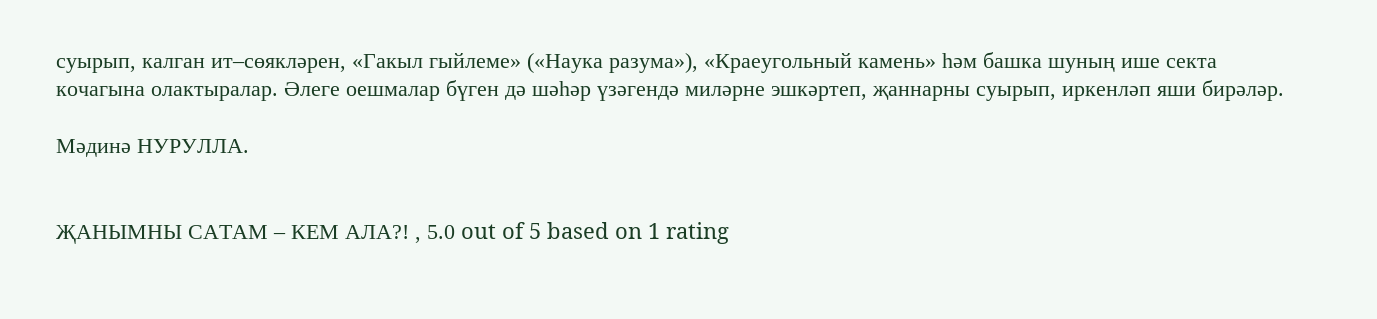суырып, калган ит–сөякләрен, «Гакыл гыйлеме» («Наука разума»), «Краеугольный камень» һәм башка шуның ише секта кочагына олактыралар. Әлеге оешмалар бүген дә шәһәр үзәгендә миләрне эшкәртеп, җаннарны суырып, иркенләп яши бирәләр.

Мәдинә НУРУЛЛА.


ҖАНЫМНЫ САТАМ – КЕМ АЛА?! , 5.0 out of 5 based on 1 rating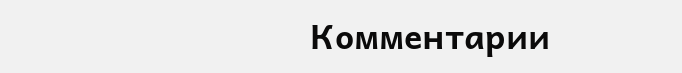Комментарии